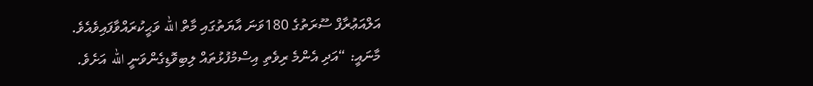އަލްއަޢުރާފް ސޫރަތުގެ 180ވަނަ އާޔަތުގައި މާތް الله ވަޙީކުރައްވާފައިވެއެވެ.
މާނައީ: “އަދި އެންމެ ރިވެތި އިސްމުފުޅުތައް ލިބިވޮޑިގެންވަނީ الله އަށެވެ.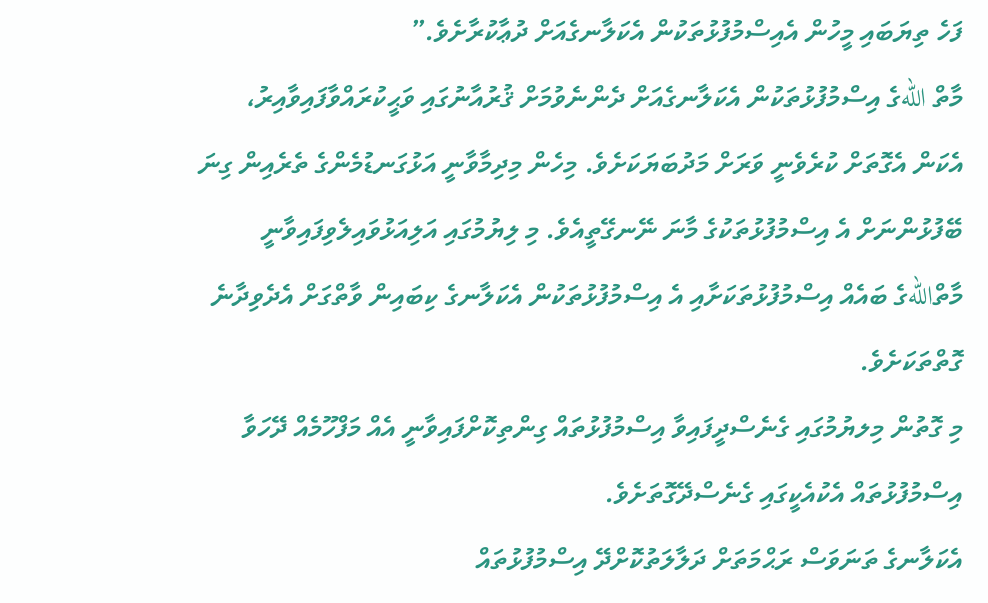ފަހެ ތިޔަބައި މީހުން އެއިސްމުފުޅުތަކުން އެކަލާނގެއަށް ދުޢާކުރާށެވެ.”
މާތް اللهގެ އިސްމުފުޅުތަކުން އެކަލާނގެއަށް ދެންނެވުމަށް ޤުރުއާނުގައި ވަޙީކުރައްވާފައިވާއިރު، އެކަން އެގޮތަށް ކުރެވެނީ ވަރަށް މަދުބަޔަކަށެވެ. މިހެން މިދިމާވާނީ އަޅުގަނޑުމެންގެ ތެރެއިން ގިނަ ބޭފުޅުންނަށް އެ އިސްމުފުޅުތަކުގެ މާނަ ނޭނގޭތީއެވެ. މި ލިޔުމުގައި އަލިއަޅުވައިލެވިފައިވާނީ މާތްاللهގެ ބައެއް އިސްމުފުޅުތަކަށާއި އެ އިސްމުފުޅުތަކުން އެކަލާނގެ ކިބައިން ވާތްގަށް އެދެވިދާނެ ގޮތްތަކަށެވެ.
މި ގޮތުން މިލޔުމުގައި ގެނެސްދީފައިވާ އިސްމުފުޅުތައް ގިންތިކޮށްފައިވާނީ އެއް މަފްހޫމެއް ދޭހަވާ އިސްމުފުޅުތައް އެކުއެކީގައި ގެނެސްދޭގޮތަށެވެ.
އެކަލާނގެ ތަނަވަސް ރަޙްމަތަށް ދަލާލަތުކޮށްދޭ އިސްމުފުޅުތައް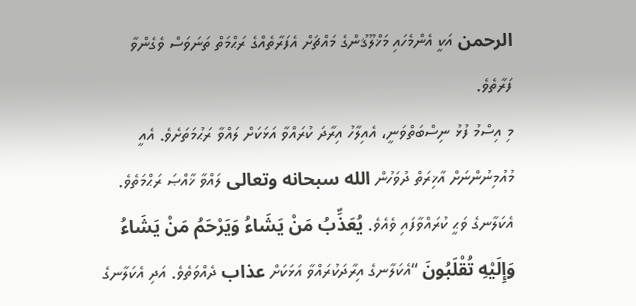الرحمن އަކީ އެންމެހައި މަޚްލޫޤުންގެ މައްޗަށް އެފަރާތެއްގެ ރަޙްމަތް ތަނަވަސް ވެގެންވާ ފަރާތެވެ.
މި އިސްމު ފުޅު ނިސްބަތްވަނީ، އެއިލާހު އިރާދަ ކުރައްވާ އަޅަކަށް ލައްވާ ރަޙުމަތަށެވެ. އެއީ މުއުމިނުންނަށް އާޚިރަތް ދުވަހުން الله سبحانه وتعالى ލައްވާ ޚާއްޞަ ރަޙްމަތެވެ.
އެކަލާނގެ ވަޙީ ކުރައްވާފައި ވެއެވެ. يُعَذِّبُ مَنْ يَشَاءُ وَيَرْحَمُ مَنْ يَشَاءُ وَإِلَيْهِ تُقْلَبُونَ “އެކަލާނގެ އިރާދަކުރައްވާ އަޅަކަށް عذاب ދެއްވަތެވެ. އަދި އެކަލާނގެ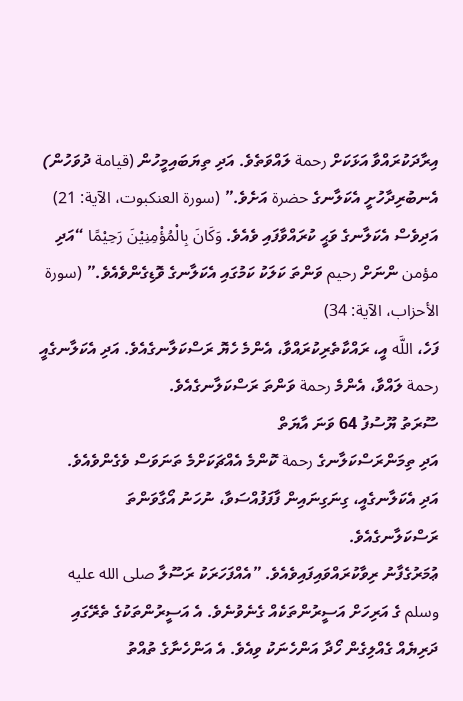އިރާދަކުރައްވާ އަޅަކަށް رحمة ލައްވަތެވެ. އަދި ތިޔަބައިމީހުން (قيامة ދުވަހުން) އެނބުރިދާހުށީ އެކަލާނގެ حضرة އަށެވެ.” (سورة العنكبوت، الآية: 21) އަދިވެސް އެކަލާނގެ ވަޙީ ކުރައްވާފައި ވެއެވެ. وَكَانَ بِالْمُؤْمِنِيْنَ رَحِيْمًا “އަދި مؤمن ންނަށް رحيم ވަންތަ ކަލަކު ކަމުގައި އެކަލާނގެ ވޮޑިގެންވެއެވެ.” (سورة الأحزاب، الآية: 34)
ފަހެ، اللَّه އީ، ރައްކާތެރިކުރައްވާ، އެންމެ ހެޔޮ ރަސްކަލާނގެއެވެ. އަދި އެކަލާނގެއީ رحمة ލައްވާ، އެންމެ رحمة ވަންތަ ރަސްކަލާނގެއެވެ.
ސޫރަތު ޔޫސުފު 64 ވަނަ އާޔަތް
އަދި ތިމަންރަސްކަލާނގެ رحمة ކޮންމެ އެއްޗަކަށްމެ ތަނަވަސް ވެގެންވެއެވެ.
އަދި އެކަލާނގެއީ، ގިނަގިނައިން ފާފަފުއްސަވާ، ނުހަނު އޯގާވަންތަ ރަސްކަލާނގެއެވެ.
ޢުމަރުގެފާނު ރިވާކުރައްވައިފައިވެއެވެ. ”އެއްފަހަރަކު ރަސޫލާ صلى الله عليه وسلم ގެ އަރިހަށް އަސީރުންތަކެއް ގެނެވުނެވެ. އެ އަސީރުންތަކުގެ ތެރޭގައި ދަރިޔެއް ގެއްލިގެން ހޯދާ އަންހެނަކު ވިއެވެ. އެ އަންހެނާގެ ތުއްތު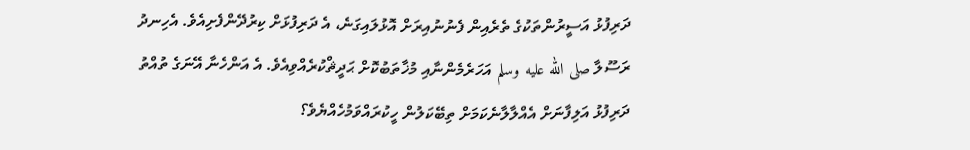ދަރިފުޅު އަސީރުންތަކުގެ ތެރެއިން ފެނުނުއިރަށް އޮޅުލައިގަނެ، އެ ދަރިފުޅަށް ކިރުދޭންފެށިއެވެ. އެހިނދު ރަސޫލާ صلى الله عليه وسلم އަހަރެމެންނާއި މުޚާތަބުކޮށް ޙަދީޘްކުރެއްވިއެވެ. އެ އަންހެނާ އޭނަގެ ތުއްތު ދަރިފުޅު އަލިފާނަށް އެއްލާލާނެކަމަށް ތިބޭކަލުން ހީކުރައްވަމުހެއްޔެވެ؟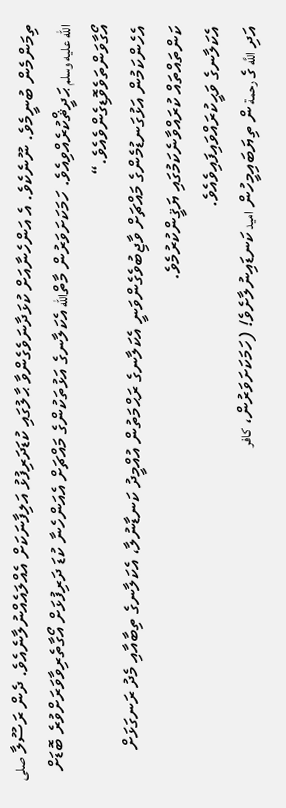ތިމަންމެން ބުނީމެވެ. ނޫނެކެވެ. އެ އަންހެނާއަށް ކުޅަދާނަވެގެންވާ ޙާލުގައި ކުޑަދަރިފުޅު އަލިފާނަކަށް އެއްލައެއްނުލާނެއެވެ. ދެން ރަސޫލާ صلى الله عليه وسلم ޙަދީޘްކުރެއްވިއެވެ. ހަމަކަށަވަރުން މާތްالله އެކަލާނގެ އަޅުތަކުންގެ މައްޗަށް އެއަންހެނާ ކުޑަ ދަރިފުޅަށް އޯގާތެރިވާވަރަށްވުރެ ބޮޑަށް އޯގާވަންތަވެވޮޑިގެންވެއެވެ.“
އެހެންކަމުން އަޅުގަނޑުމެންގެ މައްޗަށް ވާޖިބުވެގެންވަނީ އެކަލާނގެ ރަޙްމަތުން އުއްމީދު ކަނޑާނުލާ، އެކަލާނގެ ތިބާއާއި މެދު ރަނގަޅަށް ކަންތައްތައް ކުރައްވާނެކަމުގައި ޔަޤީންކުރުމެވެ.
އެކަލާނގެ ވަޙީކުރައްވައިފައިވެއެވެ.
އަދި اللَّه ގެ رحمة ން ތިޔަބައިމީހުން اميد ކަނޑައިނުލާށެވެ! (ހަމަކަށަވަރުން، كافر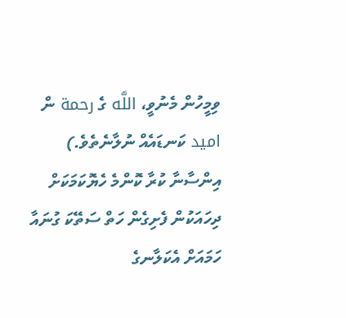ވިމީހުން މެނުވީ، اللَّه ގެ رحمة ން اميد ކަނޑައެއް ނުލާނެތެވެ.)
އިންސާނާ ކުރާ ކޮންމެ ހެޔޮކަމަކަށް ދިހައަކުން ފެށިގެން ހަތް ސަތޭކަ ގުނައާ ހަމައަށް އެކަލާނގެ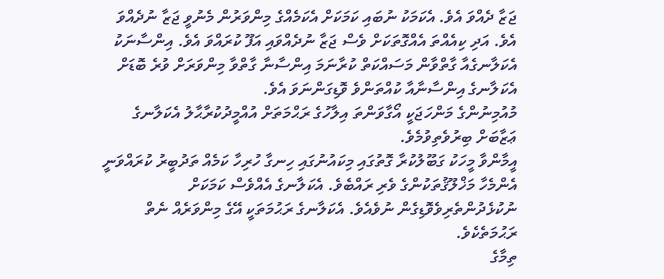ޖަޒާ ދެއްވަ އެވެ. އެކަމަކު ނުބައި ކަމަކަށް އެކަމެއްގެ މިންވަރުން މެނުވީ ޖަޒާ ނުދެއްވަ އެވެ. އަދި ކިއެއްތަ އެއްގޮތަކަށް ވެސް ޖަޒާ ނުދެއްވައި އަފޫ ކުރައްވަ އެވެ. އިންސާނަކު އެކަލާނގެއާ ގާތްވާން މަސައްކަތް ކުރާނަމަ އިންސާނާ ގާތްވާ މިންވަރަށް ވުރެ ބޮޑަށް އެކަލާނގެ އިންސާނާއާ ކުއްތަންވެ ވޮޑިގަންނަވަ އެވެ.
މުއުމިނުންގެ މަންހަޖަކީ އޯގާވަންތަ އިލާހުގެ ރަޙްމަތަށް އުއްމީދުކުރާޙާލު އެކަލާނގެ ޢަޒާބަށް ބިރުވެތިވުމެވެ.
އީމާންވާ މީހަކު ގަބޫލުކުރާ ގޮތުގައި މިކައުނުގައި ހިނގާ ހުރިހާ ކަމެއް ތަދުބީރު ކުރައްވަނީ އެންމެހާ މަޚްލޫޤުތަކުންގެ ވެރި ރައްބެވެ. އެކަލާނގެ އެއްވެސް ކަމަކަށް ނުކުޅެދުންތެރިވެވޮޑިގެން ނުވެއެވެ. އެކަލާނގެ ރަޙުމަތަކީ އޭގެ މިންވަރެއް ނެތް ރަޙުމަތެކެވެ.
ތިމާގެ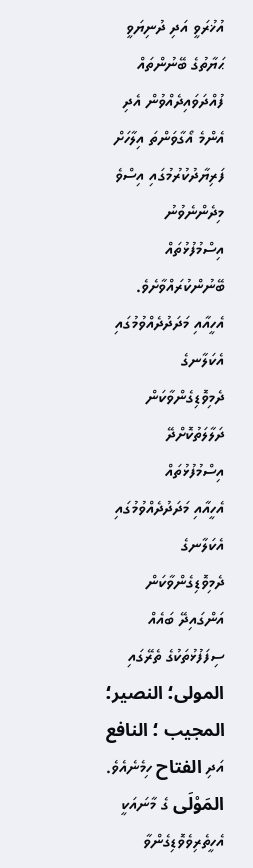އުޚުރަވީ އަދި ދުނިޔަވީ ޙަޔާތުގެ ބޭނުންތައް ފުއްދަވައިދެއްވުން އެދި އެންމެ އޯގާވަންތަ އިލާހަށް ފަރިޔާދުކުރުމުގައި އިސްވެ މިދެންނެވުނު އިސްމުފުޅުތައް ބޭނުންކުރައްވާށެވެ.
އެހީއާއި މަދަދުދެއްވުމުގައި އެކަލާނގެ ދެމިވޮޑިގެންވާކަން ދަލާލަތުކޮށްދޭ އިސްމުފުޅުތައް
އެހީއާއި މަދަދުދެއްވުމުގައި އެކަލާނގެ ދެމިވޮޑިގެންވާކަން އަންގައިދޭ ބައެއް ސިފަފުޅުތަކުގެ ތެރޭގައި المولى؛ النصير؛ المجيب ؛ النافع އަދި الفتاح ހިމެނެއެވެ.
المَوْلَى ގެ މާނައަކީ އެހީތެރިވެވޮޑިގެންވާ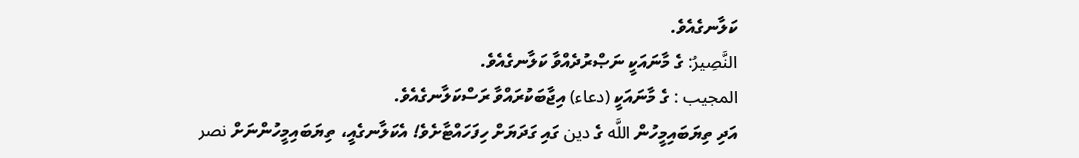ކަލާނގެއެވެ.
النَّصِيرُ: ގެ މާނައަކީ ނަޞްރުދެއްވާ ކަލާނގެއެވެ.
المجيب : ގެ މާނައަކީ (دعاء) އިޖާބަކުރައްވާ ރަސްކަލާނގެއެވެ.
އަދި ތިޔަބައިމީހުން اللَّه ގެ دين ގައި ގަދަޔަށް ހިފަހައްޓާށެވެ! އެކަލާނގެއީ، ތިޔަބައިމީހުންނަށް نصر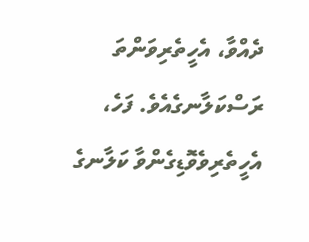ދެއްވާ، އެހީތެރިވަންތަ ރަސްކަލާނގެއެވެ. ފަހެ، އެހީތެރިވެވޮޑިގެންވާ ކަލާނގެ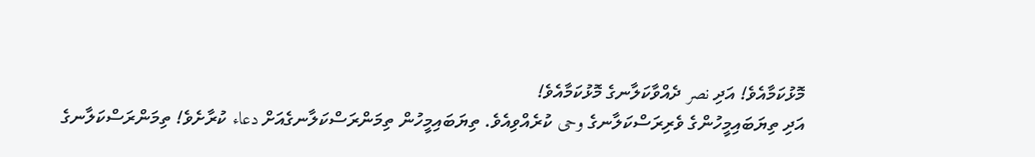މޮޅުކަމާއެވެ! އަދި نصر ދެއްވާކަލާނގެ މޮޅުކަމާއެވެ!
އަދި ތިޔަބައިމީހުންގެ ވެރިރަސްކަލާނގެ وحى ކުރެއްވިއެވެ. ތިޔަބައިމީހުން ތިމަންރަސްކަލާނގެއަށް دعاء ކުރާށެވެ! ތިމަންރަސްކަލާނގެ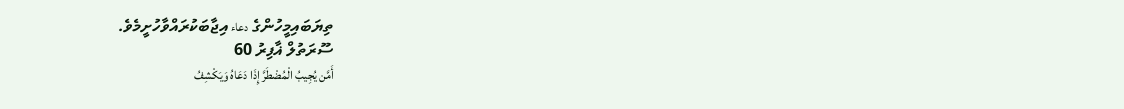ތިޔަބައިމީހުންގެ دعاء އިޖާބަކުރައްވާހުށީމެވެ.
ސޫރަތުލް ޣާފިރު 60
أَمَّن يُجِيبُ الْمُضْطَرَّ إِذَا دَعَاهُ وَيَكْشِفُ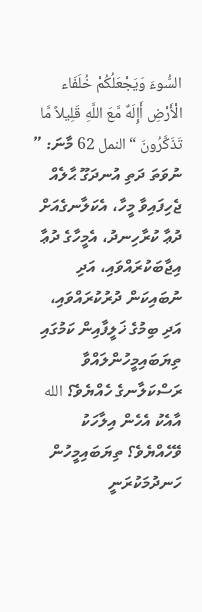السُّوءَ وَيَجْعَلُكُمْ خُلَفَاء الْأَرْضِ أَإِلَهٌ مَّعَ اللَّهِ قَلِيلاً مَّا تَذَكَّرُونَ “النمل 62 މާނަ: ” ނުވަތަ ދަތި އުނދަގޫ ޙާލެއް ޖެހިފައިވާ މީހާ، އެކަލާނގެއަށް ދުޢާ ކުރާހިނދު، އެމީހާގެ ދުޢާ އިޖާބަކުރައްވައި، އަދި ނުބައިކަން ދުރުކުރައްވައި، އަދި ބިމުގެ ޚަލީފާއިން ކަމުގައި ތިޔަބައިމީހުންލައްވާ ރަސްކަލާނގެ ހެއްޔެވެ؟ الله އާއެކު އެހެން އިލާހަކު ވޭހެއްޔެވެ؟ ތިޔަބައިމީހުން ހަނދުމަކުރަނީ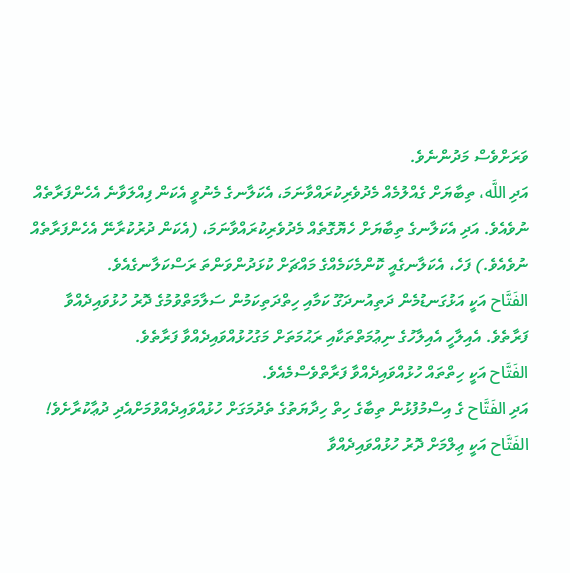ވަރަށްވެސް މަދުންނެވެ.
އަދި اللَّه، ތިބާޔަށް ގެއްލުމެއް މެދުވެރިކުރައްވާނަމަ، އެކަލާނގެ މެނުވީ އެކަން ފިއްލަވާނެ އެހެންފަރާތެއް ނުވެއެވެ. އަދި އެކަލާނގެ ތިބާޔަށް ހެޔޮގޮތެއް މެދުވެރިކުރައްވާނަމަ، (އެކަން ދުރުކުރާނޭ އެހެންފަރާތެއް ނުވެއެވެ.) ފަހެ، އެކަލާނގެއީ ކޮންމެކަމެއްގެ މައްޗަށް ކުޅަދުންވަންތަ ރަސްކަލާނގެއެވެ.
الفَتَّاح އަކީ އަޅުގަނޑުމެން ދަތިއުނދަގޫ ކަމާއި ހިތްދަތިކަމުން ސަލާމަތްވުމުގެ ދޮރު ހުޅުވައިދެއްވާ ފަރާތެވެ. އެއިލާހީ އެއިލާހުގެ ނިޢުމަތްތަކާއި ރަޙުމަތަށް މަގުހުޅުއްވައިދެއްވާ ފަރާތެވެ.
الفَتَّاح އަކީ ހިތްތައް ހުޅުއްވައިދެއްވާ ފަރާތްވެސްމެއެވެ.
އަދި الفَتَّاح ގެ އިސްމުފުޅުން ތިބާގެ ހިތް ހިދާޔަތުގެ ތެދުމަގަށް ހުޅުއްވައިދެއްވުމަށްއެދި ދުޢާކުރާށެވެ!
الفَتَّاح އަކީ ޢިލްމަށް ދޮރު ހުޅުއްވައިދެއްވާ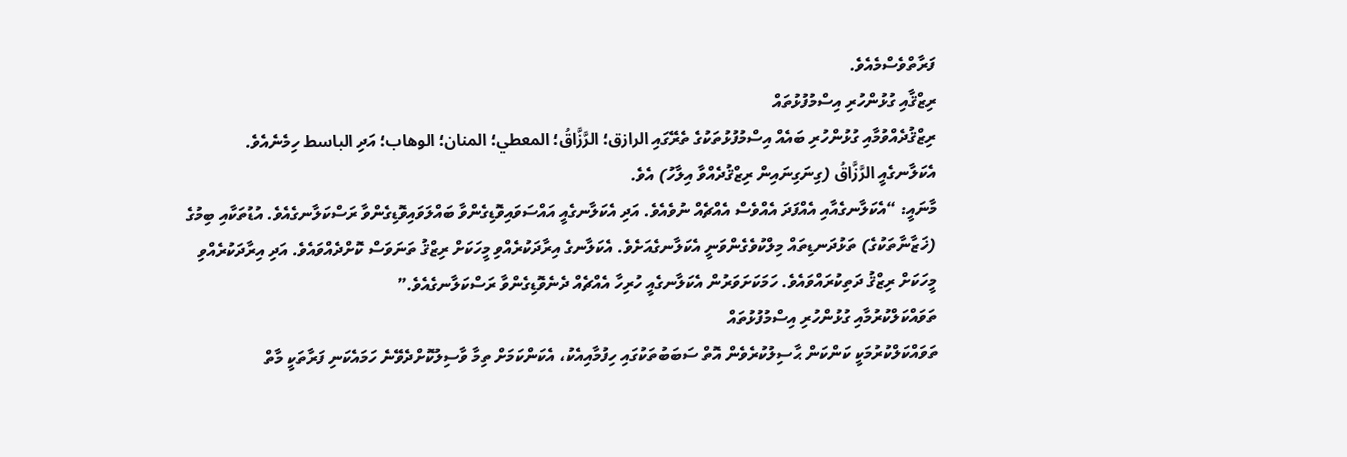ފަރާތްވެސްމެއެވެ.
ރިޒްޤާއި ގުޅުންހުރި އިސްމުފުޅުތައް
ރިޒްޤުދެއްވުމާއި ގުޅުންހުރި ބައެއް އިސްމުފުޅުތަކުގެ ތެރޭގައި الرازق؛ الرَّزَّاقُ؛ المعطي؛ المنان؛ الوهاب؛ އަދި الباسط ހިމެނެއެވެ.
އެކަލާނގެއީ الرَّزَّاقُ (ގިނަގިނައިން ރިޒްޤުދެއްވާ އިލާހު) އެވެ.
މާނައީ: “އެކަލާނގެއާއި އެއްފަދަ އެއްވެސް އެއްޗެއް ނުވެއެވެ. އަދި އެކަލާނގެއީ އައްސަވައިވޮޑިގެންވާ ބައްލަވައިވޮޑިގެންވާ ރަސްކަލާނގެއެވެ. އުޑުތަކާއި ބިމުގެ (ޚަޒާނާތަކުގެ) ތަޅުދަނޑިތައް މިލްކުވެގެންވަނީ އެކަލާނގެއަށެވެ. އެކަލާނގެ އިރާދަކުރެއްވި މީހަކަށް ރިޒްޤު ތަނަވަސް ކޮށްދެއްވައެވެ. އަދި އިރާދަކުރެއްވި މީހަކަށް ރިޒްޤު ދަތިކުރައްވައެވެ. ހަމަކަށަވަރުން އެކަލާނގެއީ ހުރިހާ އެއްޗެއް ދެނެވޮޑިގެންވާ ރަސްކަލާނގެއެވެ.”
ތަވައްކަލްކުރުމާއި ގުޅުންހުރި އިސްމުފުޅުތައް
ތަވައްކަލްކުރުމަކީ ކަންކަން ޙާސިލުކުރެވެން އޮތް ސަބަބުތަކުގައި ހިފުމާއިއެކު، އެކަންކަމަށް ތިމާ ވާސިލުކޮށްދެވޭނެ ހަމައެކަނި ފަރާތަކީ މާތް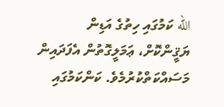الله ކަމުގައި ހިތުގެ އަޑިން ޔަޤީންކޮށް، ޢަމަލީގޮތުން އެފަދައިން މަސައްކަތްކުރުމެވެ. ކަންކަމުގައި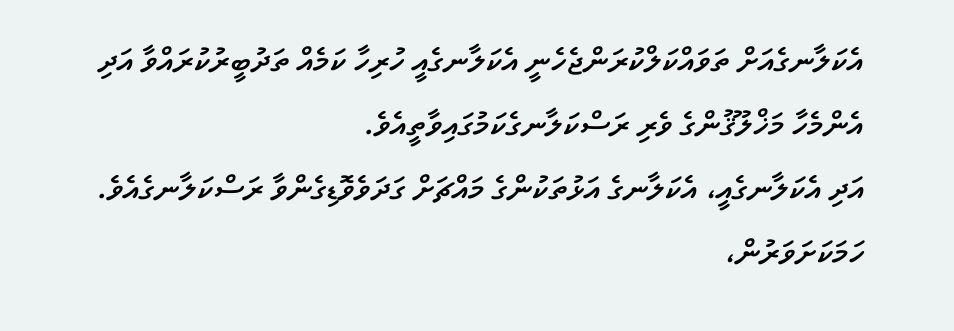އެކަލާނގެއަށް ތަވައްކަލްކުރަންޖެހެނީ އެކަލާނގެއީ ހުރިހާ ކަމެއް ތަދުބީރުކުރައްވާ އަދި އެންމެހާ މަޚްލޫޤުންގެ ވެރި ރަސްކަލާނގެކަމުގައިވާތީއެވެ.
އަދި އެކަލާނގެއީ، އެކަލާނގެ އަޅުތަކުންގެ މައްޗަށް ގަދަވެވޮޑިގެންވާ ރަސްކަލާނގެއެވެ.
ހަމަކަށަވަރުން،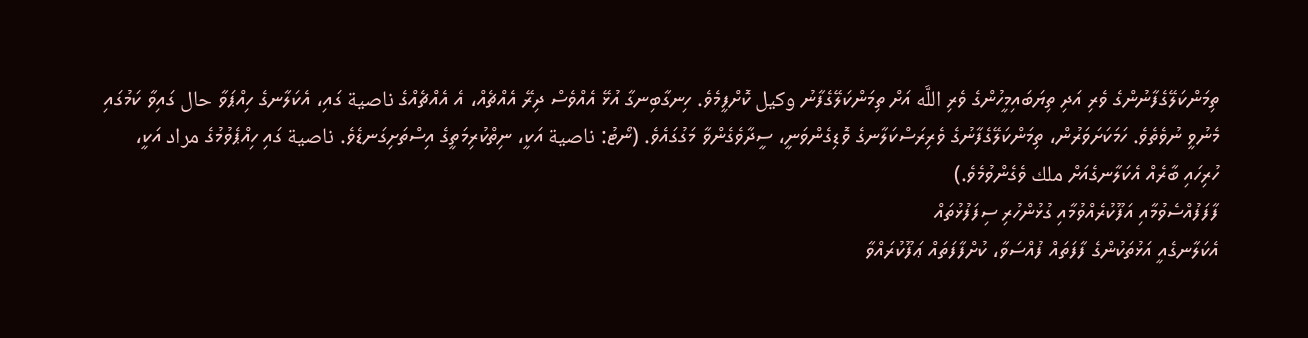ތިމަންކަލޭގެފާނުންގެ ވެރި އަދި ތިޔަބައިމީހުންގެ ވެރި اللَّه އަށް ތިމަންކަލޭގެފާނު وكيل ކޮށްފީމެވެ. ހިނގާބިނގާ އުޅޭ އެއްވެސް ދިރޭ އެއްޗެއް، އެ އެއްޗެއްގެ ناصية ގައި، އެކަލާނގެ ހިއްޕަވާ حال ގައިވާ ކަމުގައި މެނުވީ ނުވެތެވެ. ހަމަކަށަވަރުން، ތިމަންކަލޭގެފާނުގެ ވެރިރަސްކަލާނގެ ވޮޑިގެންވަނީ، ސީދާވެގެންވާ މަގުގައެވެ. (ނޯޓު: ناصية އަކީ، ނިތްކުރިމަތީގެ އިސްތަށިގަނޑެވެ. ناصية ގައި ހިއްޕެވުމުގެ مراد އަކީ، ހުރިހައި ބާރެއް އެކަލާނގެއަށް ملك ވެގެންވުމެވެ.)
ފާފަފުއްސެވުމާއި އަފޫކުރެއްވުމާއި ގުޅުންހުރި ސިފަފުޅުތައް
އެކަލާނގެއީ އަޅުތަކުންގެ ފާފަތައް ފުއްސަވާ، ކުށްފާފަތައް ޢަފޫކުރައްވާ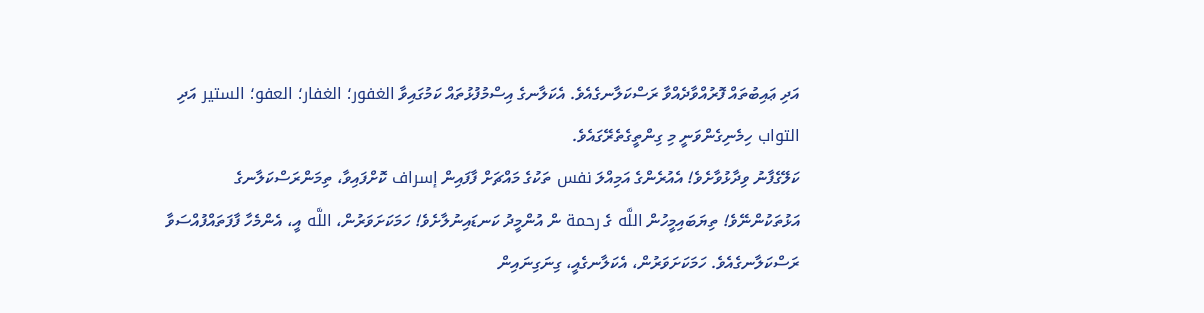އަދި ޢައިބުތައް ފޮރުއްވާދެއްވާ ރަސްކަލާނގެއެވެ. އެކަލާނގެ އިސްމުފުޅުތައް ކަމުގައިވާ الغفور؛ الغفار؛ العفو؛ الستير އަދި التواب ހިމެނިގެންވަނީ މި ގިންތީގެތެރޭގައެވެ.
ކަލޭގެފާނު ވިދާޅުވާށެވެ! އެއުރެންގެ އަމިއްލަ نفس ތަކުގެ މައްޗަށް ފާފައިން إسراف ކޮށްފައިވާ، ތިމަންރަސްކަލާނގެ އަޅުތަކުންނޭވެ! ތިޔަބައިމީހުން اللَّه ގެ رحمة ން އުންމީދު ކަނޑައިނުލާށެވެ! ހަމަކަށަވަރުން، اللَّه އީ، އެންމެހާ ފާފަތައްފުއްސަވާ ރަސްކަލާނގެއެވެ. ހަމަކަށަވަރުން، އެކަލާނގެއީ، ގިނަގިނައިން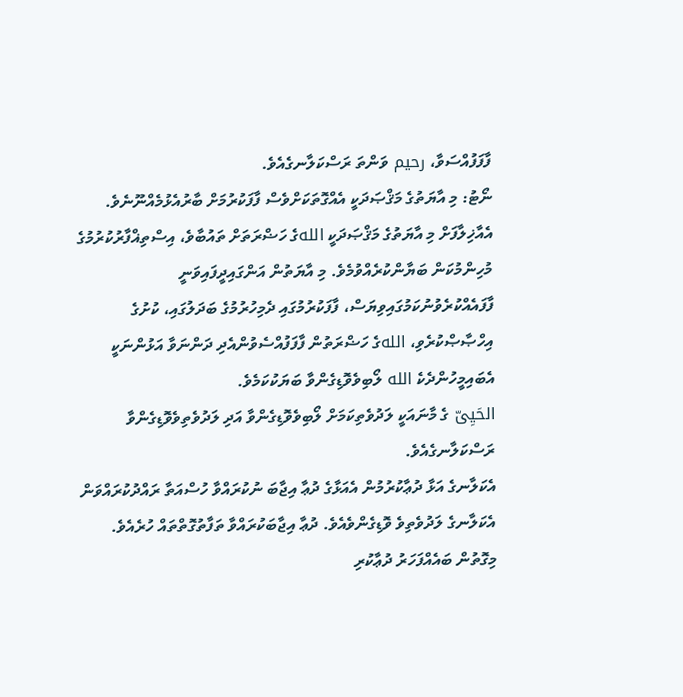ފާފަފުއްސަވާ، رحيم ވަންތަ ރަސްކަލާނގެއެވެ.
ނޯޓު: މި އާޔަތުގެ މަޤްޞަދަކީ އެއްގޮތަކަށްވެސް ފާފަކުރުމަށް ބާރުއެޅުމެއްނޫނެވެ. އެއާޚިލާފަށް މި އާޔަތުގެ މަޤްޞަދަކީ اللهގެ ހަޟްރަތަށް ތައުބާވެ، އިސްތިޣްފާރުކުރުމުގެ މުހިންމުކަން ބަޔާންކުރެއްވުމެވެ. މި އާޔަތުން އަންގައިދީފައިވަނީ ފާފައެއްކުރެވުނުކަމުގައިވިޔަސް، ފާފަކުރުމުގައި ދެމިހުރުމުގެ ބަދަލުގައި، ކުށުގެ އިހްޞާޞްކުރެވި، اللهގެ ހަޟްރަތުން ފާފަފުއްސެވުންއެދި ދަންނަވާ އަޅުންނަކީ އެބައިމީހުންދެކެ الله ލޯބިވެވޮޑިގެންވާ ބަޔަކުކަމެވެ.
الحَيِىّ ގެ މާނައަކީ ލަދުވެތިކަމަށް ލޯބިވެވޮޑިގެންވާ އަދި ލަދުވެތިވެވޮޑިގެންވާ ރަސްކަލާނގެއެވެ.
އެކަލާނގެ އަޅާ ދުޢާކުރުމުން އެއަޅާގެ ދުޢާ އިޖާބަ ނުކުރައްވާ ހުސްއަތާ ރައްދުކުރައްވަން އެކަލާނގެ ލަދުވެތިވެ ވޮޑިގެންވެއެވެ. ދުޢާ އިޖާބަކުރައްވާ ތަފާތުގޮތްތައް ހުރެއެވެ. މިގޮތުން ބައެއްފަހަރު ދުޢާކުރި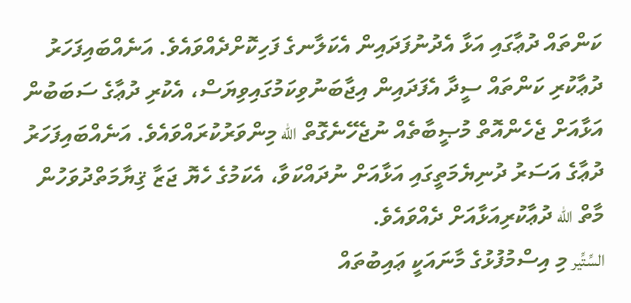ކަންތައް ދުޢާގައި އަޅާ އެދުނުފަދައިން އެކަލާނގެ ފަހިކޮށްދެއްވައެވެ. އަނެއްބައިފަހަރު ދުޢާކުރި ކަންތައް ސީދާ އެފަދައިން އިޖާބަނުވިކަމުގައިވިޔަސް، އެކުރި ދުޢާގެ ސަބަބުން އަޅާއަށް ޖެހެންއޮތް މުޞީބާތެއް ނުޖެހޭނެގޮތް الله މިންވަރުކުރައްވައެވެ. އަނެއްބައިފަހަރު ދުޢާގެ އަސަރު ދުނިޔެމަތީގައި އަޅާއަށް ނުދައްކަވާ، އެކަމުގެ ހެޔޮ ޖަޒާ ޤިޔާމަތްދުވަހުން މާތް الله ދުޢާކުރިއަޅާއަށް ދެއްވައެވެ.
السِّتِّير މި އިސްމުފުޅުގެ މާނައަކީ ޢައިބުތައް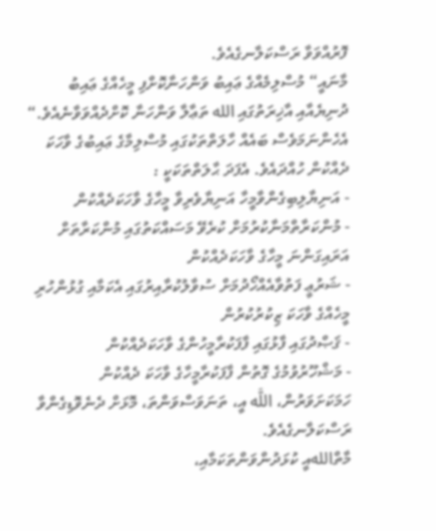ފޮރުއްވަވާ ރަސްކަލާނގެއެވެ.
މާނައީ“ މުސްލިމެއްގެ ޢައިބު ވަންހަނާކޮށްފި މީހެއްގެ ޢައިބު ދުނިޔެއާއި އާޚިރަތުގައި الله ތަޢާލާ ވަންހަނާ ކޮށްދެއްވަވާނެއެވެ.“
އެހެންނަމަވެސް ބައެއް ހާލަތްތަކުގައި މުސްލިމާގެ ޢައިބުގެ ވާހަކަ ދެއްކުން ހުއްދައެވެ. އެފަދަ ޙާލަތްތަކަކީ :
- އަނިޔާލިބިގެންވާމީހާ އަނިޔާވެރިވާ މީހާގެ ވާހަކަދެއްކުން
- މުންކަރާތްމަނާކުރުމަށް ކުރެވޭ މަސައްކަތުގައި މުންކަރާތަށް އަރައިގަންނަ މީހާގެ ވާހަކަދެއްކުން
- ޝަރުޢީ ފަތުވާއެއްހޯދުމަށް ސުވާލުކުރާއިރުގައި އެކަމާއި ގުޅުންހުރި މީހެއްގެ ވާހަކަ ޒިކުރުކުރުން
- ޤަޞްދުގައި ފާޅުގައި ފާފަކުރާމީހުންގެ ވާހަކަދެއްކުން
- މަޝްހޫރުވުމުގެ ގޮތުން ފާފަކުރާމީހާގެ ވާހަކަ ދެއްކުން
ހަމަކަށަވަރުން، اللَّه އީ، ތަނަވަސްވަންތަ، މޮޅަށް ދެނެވޮޑިގެންވާ ރަސްކަލާނގެއެވެ.
މާތްاللهއީ ކުޅަދުންވަންތަކަމާއި،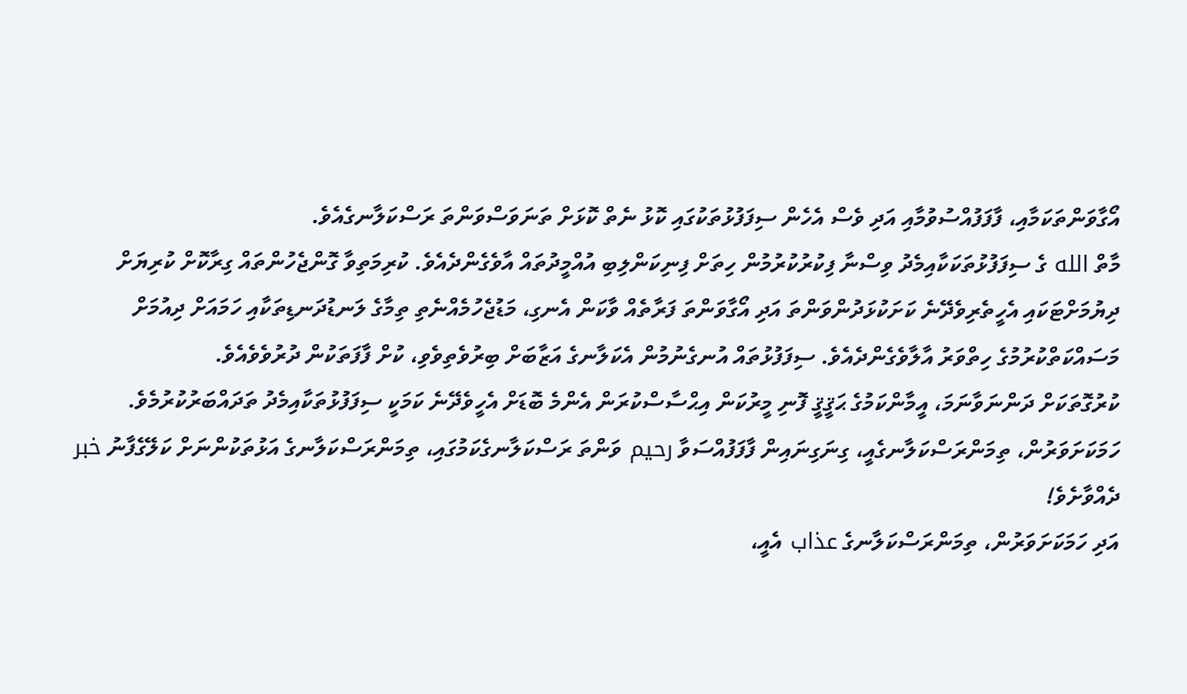އޯގާވަންތަކަމާއި، ފާފަފުއްސުވުމާއި އަދި ވެސް އެހެން ސިފަފުޅުތަކުގައި ކޮޅު ނެތް ކޮޅަށް ތަނަވަސްވަންތަ ރަސްކަލާނގެއެވެ.
މާތް الله ގެ ސިފަފުޅުތަކަކާއިމެދު ވިސްނާ ފިކުރުކުރުމުން ހިތަށް ފިނިކަންލިބި އުއްމީދުތައް އާވެގެންދެއެވެ. ކުރިމަތިވާ ގޮންޖެހުންތައް ގިރާކޮށް ކުރިޔަށް ދިޔުމަށްޓަކައި އެހީތެރިވެދޭނެ ކަށަކުޅަދުންވަންތަ އަދި އޯގާވަންތަ ފަރާތެއް ވާކަން އެނގި، މަޑުޖެހުމެއްނެތި ތިމާގެ ލަނޑުދަނޑިތަކާއި ހަމައަށް ދިއުމަށް މަސައްކަތްކުރުމުގެ ހިތްވަރު އާލާވެގެންދެއެވެ. ސިފަފުޅުތައް އުނގެނުމުން އެކަލާނގެ އަޒާބަށް ބިރުވެތިވެވި، ކުށް ފާފަތަކުން ދުރުވެވެއެވެ.
ކުރުގޮތަކަށް ދަންނަވާނަމަ، އީމާންކަމުގެ ޙަޤީޤީ ފޮނި މީރުކަން އިޙްސާސްކުރަން އެންމެ ބޮޑަށް އެހީވެދޭނެ ކަމަކީ ސިފަފުޅުތަކާއިމެދު ތަދައްބަރުކުރުމެވެ.
ހަމަކަށަވަރުން، ތިމަންރަސްކަލާނގެއީ، ގިނަގިނައިން ފާފަފުއްސަވާ رحيم ވަންތަ ރަސްކަލާނގެކަމުގައި، ތިމަންރަސްކަލާނގެ އަޅުތަކުންނަށް ކަލޭގެފާނު خبر ދެއްވާށެވެ!
އަދި ހަމަކަށަވަރުން، ތިމަންރަސްކަލާނގެ عذاب އެއީ،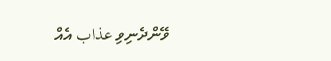ވޭންދެނިވި عذاب އެއް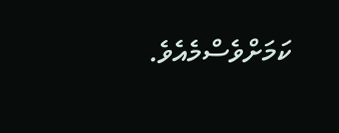ކަމަށްވެސްމެއެވެ.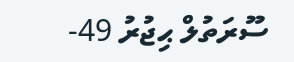ސޫރަތުލް ޙިޖުރު 49-